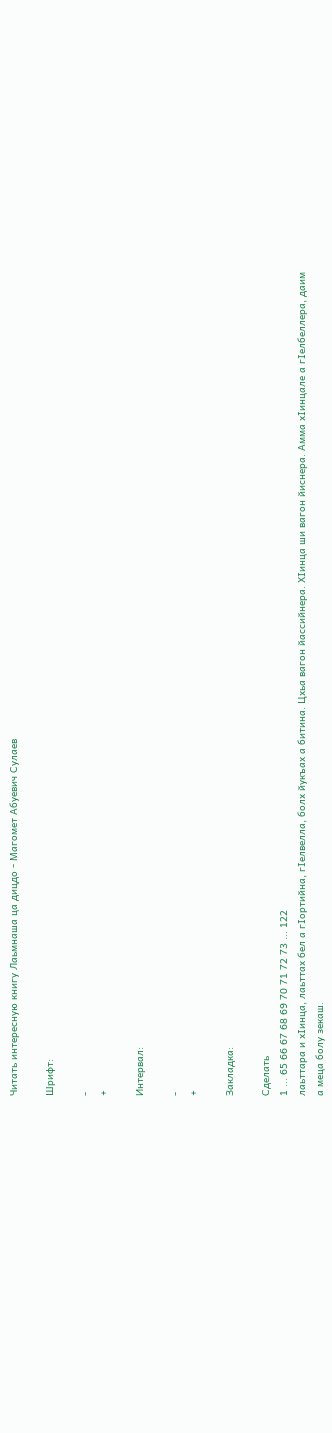Читать интересную книгу Лаьмнаша ца дицдо - Магомет Абуевич Сулаев

Шрифт:

-
+

Интервал:

-
+

Закладка:

Сделать
1 ... 65 66 67 68 69 70 71 72 73 ... 122
лаьттара и хIинца, лаьттах бел а гIортийна, гIелвелла, болх йукъах а битина. Цхьа вагон йассийнера. ХIинца ши вагон йиснера. Амма хIинцале а гIелбеллера, даим а меца болу зекаш.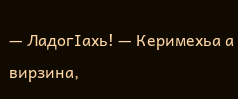— ЛадогIахь! — Керимехьа а вирзина,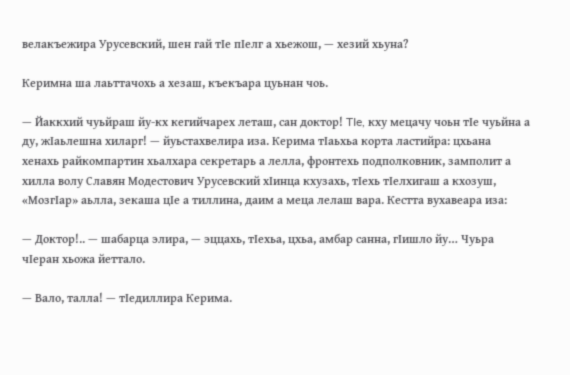велакъежира Урусевский, шен гай тIе пIелг а хьежош, — хезий хьуна?

Керимна ша лаьттачохь а хезаш, къекъара цуьнан чоь.

— Йаккхий чуьйраш йу-кх кегийчарех леташ, сан доктор! TIe, кху мецачу чоьн тIе чуьйна а ду, жIаьлешна хиларг! — йуьстахвелира иза. Керима тIаьхьа корта ластийра: цхьана хенахь райкомпартин хьалхара секретарь а лелла, фронтехь подполковник, замполит а хилла волу Славян Модестович Урусевский хIинца кхузахь, тIехь тIелхигаш а кхозуш, «МозгIар» аьлла, зекаша цIе а тиллина, даим а меца лелаш вара. Кестта вухавеара иза:

— Доктор!.. — шабарца элира, — эццахь, тIехьа, цхьа, амбар санна, гIишло йу… Чуьра чIеран хьожа йеттало.

— Вало, талла! — тIедиллира Керима.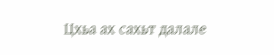Цхьа ах сахьт далале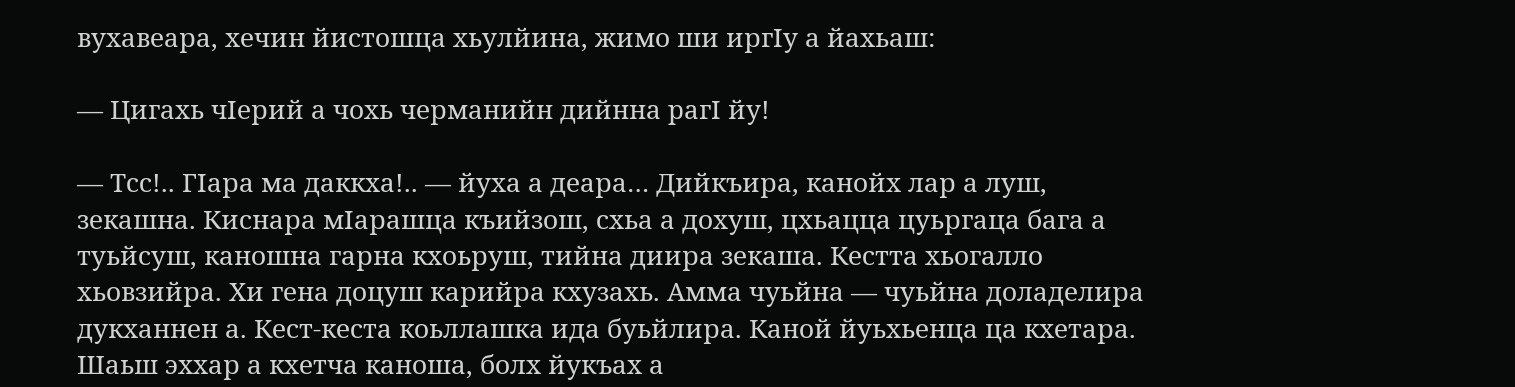вухавеара, хечин йистошца хьулйина, жимо ши иргIу а йахьаш:

— Цигахь чIерий а чохь черманийн дийнна paгI йу!

— Тсс!.. ГIара ма даккха!.. — йуха а деара… Дийкъира, канойх лар а луш, зекашна. Киснара мIарашца къийзош, схьа а дохуш, цхьацца цуьргаца бага а туьйсуш, каношна гарна кхоьруш, тийна диира зекаша. Кестта хьогалло хьовзийра. Хи гена доцуш карийра кхузахь. Амма чуьйна — чуьйна доладелира дукханнен а. Кест-кеста коьллашка ида буьйлира. Каной йуьхьенца ца кхетара. Шаьш эххар а кхетча каноша, болх йукъах а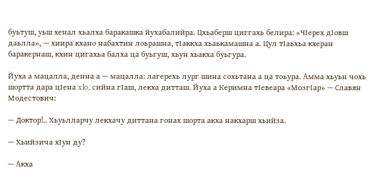буьтуш, уьш хенал хьалха баракашка йухабалийра. Цхьаберш циггахь белира: «ЧIерех дIовш даьлла», — хиира кхано набахтин лоьрашна, тIаккха хьаькамашна а. Цул тIаьхьа кхеран баракернаш, кхин цигахьа балха ца буьгуш, хьун хьакха буьгура.

Йуха а мацалла, денна а — мацалла: лагерехь лург шина сохьтана а ца тоьура. Амма хьуьн чохь шортта дара цIена xIo, сийна гIаш, лекха дитташ. Йуха а Керимна тIевеара «МозгIар» — Славян Модестович:

— Доктор!.. Хьуьлларчу лекхачу диттана гонах шорта акха накхарш хьийза.

— Хьийзича хIун ду?

— Акха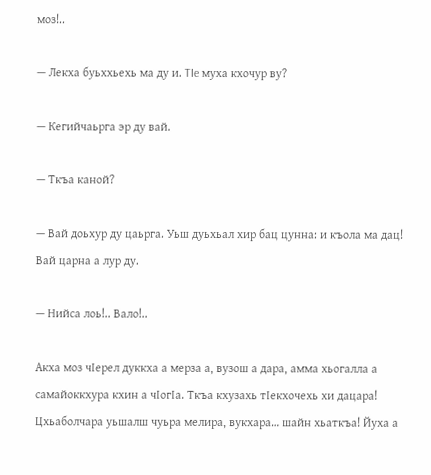моз!..

— Лекха буьххьехь ма ду и. TIe муха кхочур ву?

— Кегийчаьрга эр ду вай.

— Ткъа каной?

— Вай доьхур ду цаьрга. Уьш дуьхьал хир бац цунна: и къола ма дац! Вай царна а лур ду.

— Нийса лоь!.. Вало!..

Акха моз чIерел дуккха а мерза а, вузош а дара, амма хьогалла а самайоккхура кхин а чIогIа. Ткъа кхузахь тIекхочехь хи дацара! Цхьаболчара уьшалш чуьра мелира, вукхара… шайн хьаткъа! Йуха а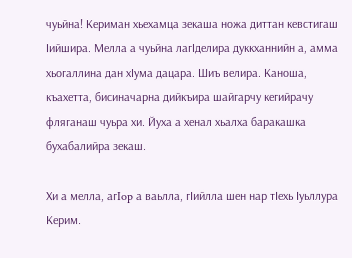чуьйна! Кериман хьехамца зекаша ножа диттан кевстигаш Iийшира. Мелла а чуьйна лагIделира дуккханнийн а, амма хьогаллина дан хIума дацара. Шиъ велира. Каноша, къахетта, бисиначарна дийкъира шайгарчу кегийрачу фляганаш чуьра хи. Йуха а хенал хьалха баракашка бухабалийра зекаш.

Хи а мелла, aгIop а ваьлла, гIийлла шен нар тIехь Iуьллура Керим.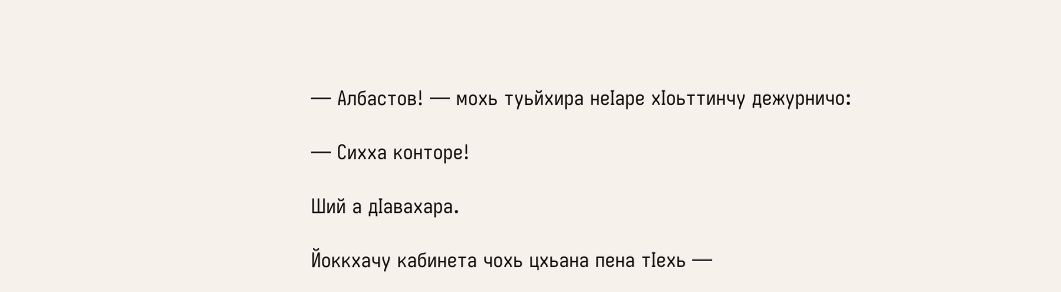— Албастов! — мохь туьйхира неIаре хIоьттинчу дежурничо:

— Сихха конторе!

Ший а дIавахара.

Йоккхачу кабинета чохь цхьана пена тIехь —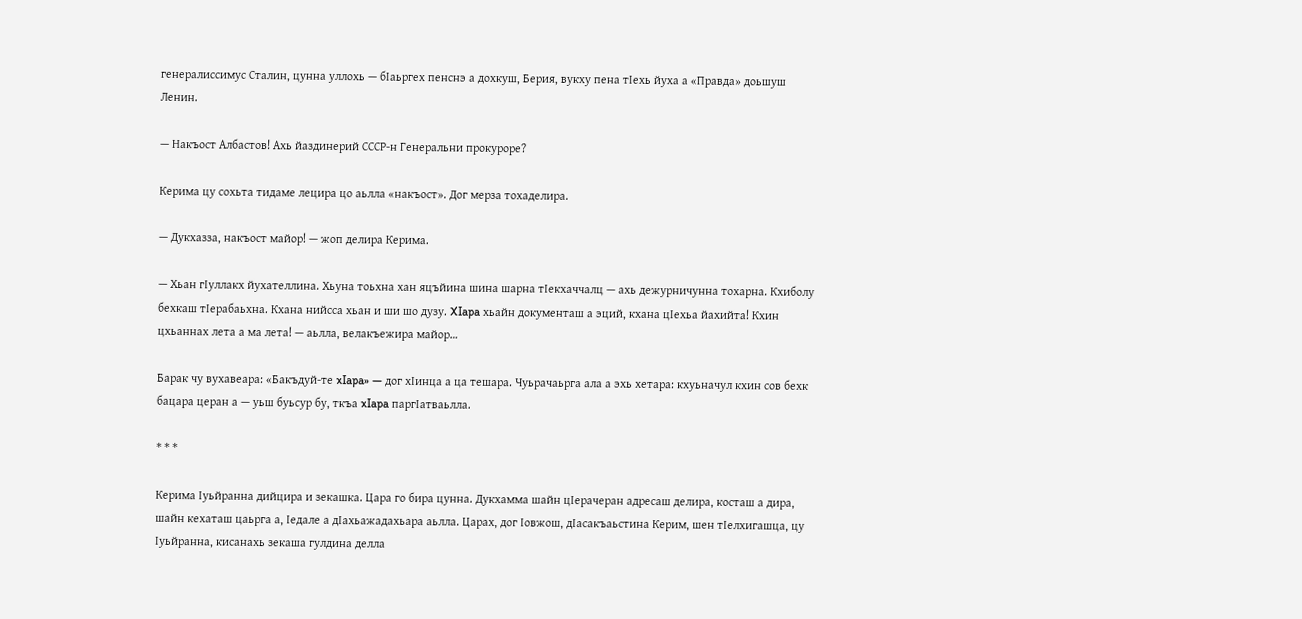генералиссимус Сталин, цунна уллохь — бIаьргех пенснэ а дохкуш, Берия, вукху пена тIехь йуха а «Правда» доьшуш Ленин.

— Накъост Албастов! Ахь йаздинерий СССР-н Генеральни прокуроре?

Керима цу сохьта тидаме лецира цо аьлла «накъост». Дог мерза тохаделира.

— Дукхазза, накъост майор! — жоп делира Керима.

— Хьан гIуллакх йухателлина. Хьуна тоьхна хан яцъйина шина шарна тIекхаччалц — ахь дежурничунна тохарна. Кхиболу бехкаш тIерабаьхна. Кхана нийсса хьан и ши шо дузу. XIapa хьайн документаш а эций, кхана цIехьа йахийта! Кхин цхьаннах лета а ма лета! — аьлла, велакъежира майор…

Барак чу вухавеара: «Бакъдуй-те xIapa» — дог хIинца а ца тешара. Чуьрачаьрга ала а эхь хетара: кхуьначул кхин сов бехк бацара церан а — уьш буьсур бу, ткъа xIapa пapгIатваьлла.

* * *

Керима Iуьйранна дийцира и зекашка. Цара го бира цунна. Дукхамма шайн цIерачеран адресаш делира, косташ а дира, шайн кехаташ цаьрга а, Iедале а дIахьажадахьара аьлла. Царах, дог Iовжош, дIасакъаьстина Керим, шен тIелхигашца, цу Iуьйранна, кисанахь зекаша гулдина делла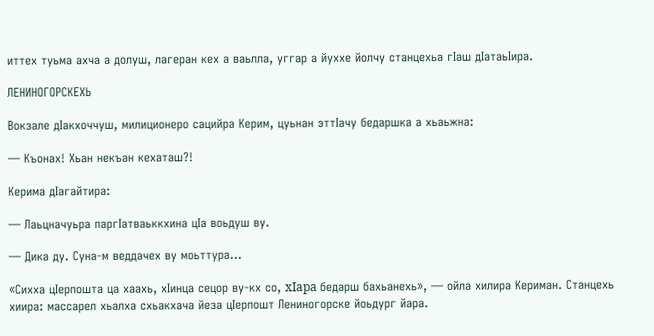иттех туьма ахча а долуш, лагеран кех а ваьлла, уггар а йуххе йолчу станцехьа гIаш дIатаьIира.

ЛЕНИНОГОРСКЕХЬ

Вокзале дIакхоччуш, милиционеро сацийра Керим, цуьнан эттIачу бедаршка а хьаьжна:

— Къонах! Хьан некъан кехаташ?!

Керима дIагайтира:

— Лаьцначуьра паргIатваьккхина цIа воьдуш ву.

— Дика ду. Суна-м веддачех ву моьттура…

«Сихха цIерпошта ца хаахь, хIинца сецор ву-кх со, xIapa бедарш бахьанехь», — ойла хилира Кериман. Станцехь хиира: массарел хьалха схьакхача йеза цIерпошт Лениногорске йоьдург йара.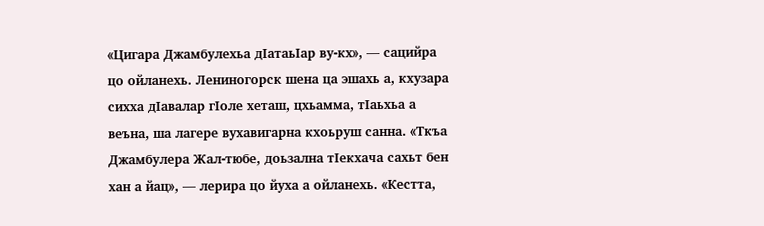«Цигара Джамбулехьа дIатаьIар ву-кх», — сацийра цо ойланехь. Лениногорск шена ца эшахь а, кхузара сихха дIавалар гIоле хеташ, цхьамма, тIаьхьа а веъна, ша лагере вухавигарна кхоьруш санна. «Ткъа Джамбулера Жал-тюбе, доьзална тIекхача сахьт бен хан а йац», — лерира цо йуха а ойланехь. «Кестта,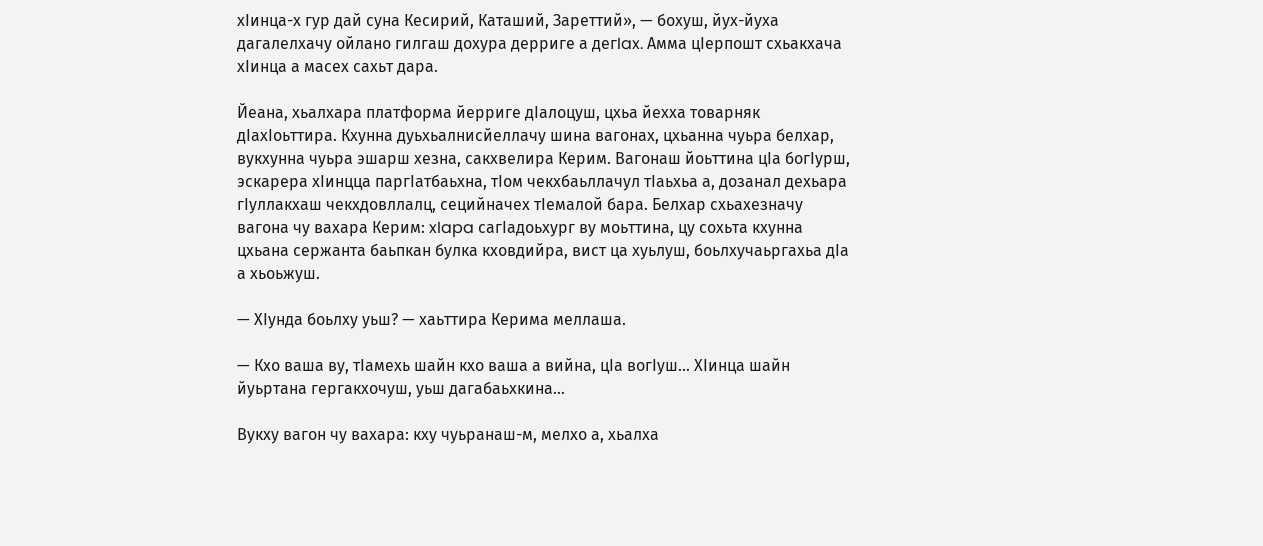хIинца-х гур дай суна Кесирий, Каташий, Зареттий», — бохуш, йух-йуха дагалелхачу ойлано гилгаш дохура дерриге а дегIax. Амма цIерпошт схьакхача хIинца а масех сахьт дара.

Йеана, хьалхара платформа йерриге дIалоцуш, цхьа йехха товарняк дIахIоьттира. Кхунна дуьхьалнисйеллачу шина вагонах, цхьанна чуьра белхар, вукхунна чуьра эшарш хезна, сакхвелира Керим. Вагонаш йоьттина цIа богIурш, эскарера хIинцца паргIатбаьхна, тIом чекхбаьллачул тIаьхьа а, дозанал дехьара гIуллакхаш чекхдовллалц, сецийначех тIемалой бара. Белхар схьахезначу вагона чу вахара Керим: xIapa сагIадоьхург ву моьттина, цу сохьта кхунна цхьана сержанта баьпкан булка кховдийра, вист ца хуьлуш, боьлхучаьргахьа дIа а хьоьжуш.

— ХIунда боьлху уьш? — хаьттира Керима меллаша.

— Кхо ваша ву, тIамехь шайн кхо ваша а вийна, цIа вогIуш… ХIинца шайн йуьртана гергакхочуш, уьш дагабаьхкина…

Вукху вагон чу вахара: кху чуьранаш-м, мелхо а, хьалха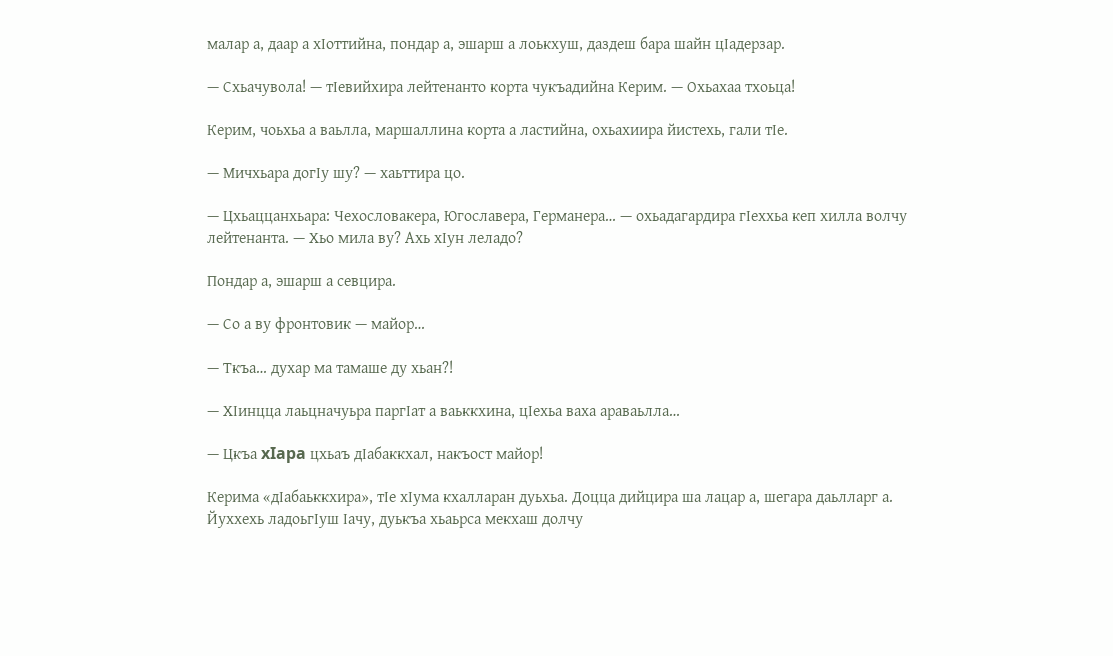малар а, даар а хIоттийна, пондар а, эшарш а лоькхуш, даздеш бара шайн цIадерзар.

— Схьачувола! — тIевийхира лейтенанто корта чукъадийна Керим. — Охьахаа тхоьца!

Керим, чоьхьа а ваьлла, маршаллина корта а ластийна, охьахиира йистехь, гали тIе.

— Мичхьара догIу шу? — хаьттира цо.

— Цхьаццанхьара: Чехословакера, Югославера, Германера… — охьадагардира гIеххьа кеп хилла волчу лейтенанта. — Хьо мила ву? Ахь хIун леладо?

Пондар а, эшарш а севцира.

— Со а ву фронтовик — майор…

— Ткъа… духар ма тамаше ду хьан?!

— ХIинцца лаьцначуьра паргIат а ваьккхина, цIехьа ваха араваьлла…

— Цкъа xIapa цхьаъ дIабаккхал, накъост майор!

Керима «дIабаьккхира», тIе хIума кхалларан дуьхьа. Доцца дийцира ша лацар а, шегара даьлларг а. Йуххехь ладоьгIуш Iачу, дуькъа хьаьрса мекхаш долчу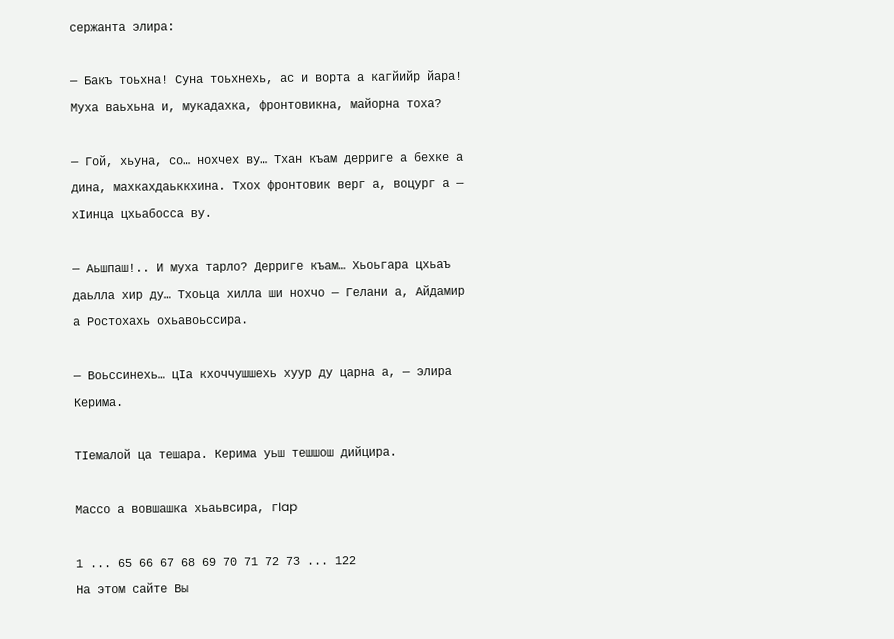сержанта элира:

— Бакъ тоьхна! Суна тоьхнехь, ас и ворта а кагйийр йара! Муха ваьхьна и, мукадахка, фронтовикна, майорна тоха?

— Гой, хьуна, со… нохчех ву… Тхан къам дерриге а бехке а дина, махкахдаьккхина. Тхох фронтовик верг а, воцург а — хIинца цхьабосса ву.

— Аьшпаш!.. И муха тарло? Дерриге къам… Хьоьгара цхьаъ даьлла хир ду… Тхоьца хилла ши нохчо — Гелани а, Айдамир а Ростохахь охьавоьссира.

— Воьссинехь… цIа кхоччушшехь хуур ду царна а, — элира Керима.

ТIемалой ца тешара. Керима уьш тешшош дийцира.

Массо а вовшашка хьаьвсира, гIap

1 ... 65 66 67 68 69 70 71 72 73 ... 122
На этом сайте Вы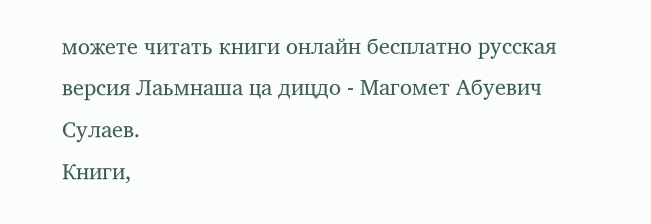можете читать книги онлайн бесплатно русская версия Лаьмнаша ца дицдо - Магомет Абуевич Сулаев.
Книги,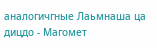аналогичгные Лаьмнаша ца дицдо - Магомет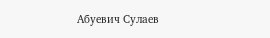Абуевич Сулаев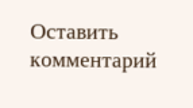Оставить комментарий